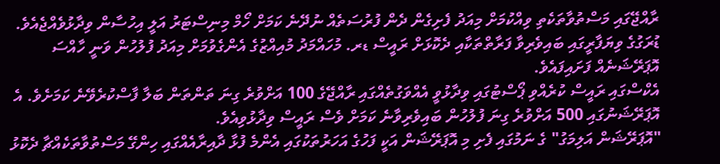ރާއްޖޭގައި މަސްތުވާތަކެތި ވިއްކުމަށް މިއަދު ފެށިގެން ދެން ފުރުސަތެއް ނުދޭނެ ކަމަށް ހޯމް މިނިސްޓަރު އަލީ އިހުސާން ވިދާޅުވެއްޖެއެވެ.
ޑުރަގުގެ ވިޔަފާރީގައި ބައިވެރިވާ ފަރާތްތަކާއި ދެކޮޅަށް ރައީސް ޑރ. މުހައްމަދު މުއިއްޒުގެ އެންގެވުމަށް މިއަދު ފުލުހުން ވަނީ ހާއްސަ އޮޕަރޭޝަނެއް ފަށައިފައެވެ.
އެކްސްގައި ރައީސް ކުރެއްވި ޕޯސްޓުގައި ވިދާޅުވީ އެއްވަގުތެއްގައި ރާއްޖޭގެ 100 އަށްވުރެ ގިނަ ތަންތަން ބަލާ ފާސްކުރެވޭނެ ކަމަށެވެ. އެ އޮޕަރޭޝަނުގައި 500 އަށްވުރެ ގިނަ ފުލުހުން ބައިވެރިވާނެ ކަމަށް ވެސް ރައީސް ވިދާޅުވިއެވެ.
"އޮޕަރޭޝަން އަލިމަގު" ގެ ނަމުގައި ފެށި މި އޮޕަރޭޝަން އަކީ ފަހުގެ އަހަރުތަކުގައި އެންމެ ފުޅާ ދާއިރާއެއްގައި ހިންގޭ މަސްތުވާތަކެއްޗާ ދެކޮޅު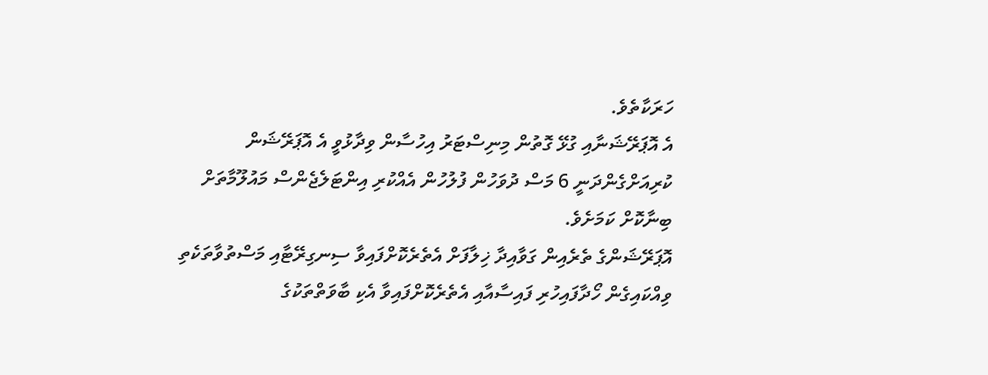ހަރަކާތެވެ.
އެ އޮޕަރޭޝަނާއި ގުޅޭ ގޮތުން މިނިސްޓަރު އިހުސާން ވިދާޅުވީ އެ އޮޕަރޭޝަން ކުރިއަށްގެންދަނީ 6 މަސް ދުވަހުން ފުލުހުން އެއްކުރި އިންޓަލެޖެންސް މައުލޫމާތަށް ބިނާކޮށް ކަމަށެވެ.
އޮޕަރޭޝަންގެ ތެރެއިން ގަވާއިދާ ޚިލާފަށް އެތެރެކޮށްފައިވާ ސިނގިރޭޓާއި މަސްތުވާތަކެތި ވިއްކައިގެން ހޯދާފައިހުރި ފައިސާއާއި އެތެރެކޮށްފައިވާ އެކި ބާވަތްތަކުގެ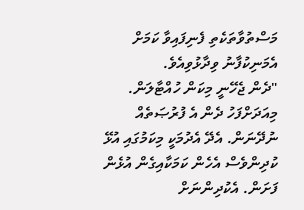މަސްތުވާތަކެތި ފެނިފައިވާ ކަމަށް އެމަނިކުފާނު ވިދާޅުވިއެވެ.
"ދެން ޖެހޭނީ މިކަން ހުއްޓާލަން. މިއަދަށްފަހު ދެން އެ ފުރުޞަތެއް ނުދޭނަން. އެދޭ އެދުމަކީ މިކަމުގައި އުޅޭ ކުދިންވެސް އެހެން ކަމަކާއިގެން އުޅެން ފަށަން. އެކުދިންނަށް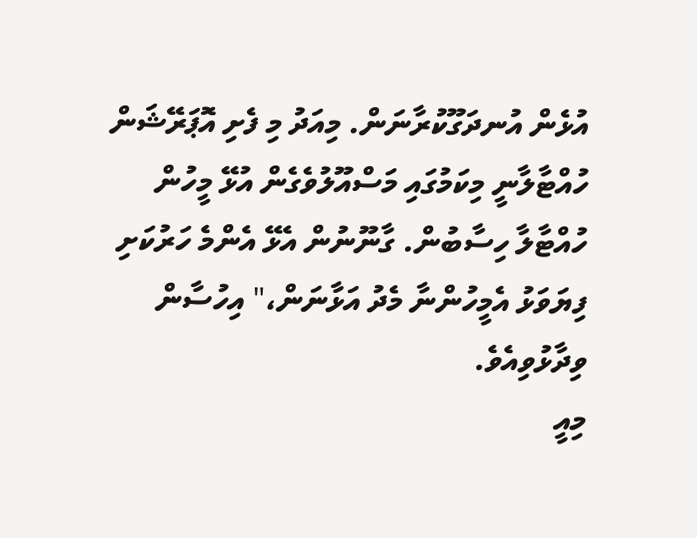އުޅެން އުނދަގޫކުރާނަން. މިއަދު މި ފެށި އޮޕަރޭޝަން ހުއްޓާލާނީ މިކަމުގައި މަސްއޫލުވެގެން އުޅޭ މީހުން ހުއްޓާލާ ހިސާބުން. ގާނޫނުން އެޅޭ އެންމެ ހަރުކަށި ފިޔަވަޅު އެމީހުންނާ މެދު އަޅާނަން،" އިހުސާން ވިދާޅުވިއެވެ.
މިއީ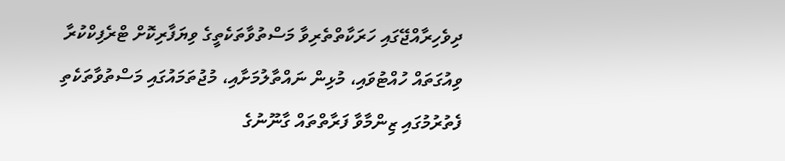ދިވެހިރާއްޖޭގައި ހަރަކާތްތެރިވާ މަސްތުވާތަކެތީގެ ވިޔަފާރިކޮށް ޓްރެފިކްކުރާ ވިއުގަތައް ހުއްޓުވައި، މުޅިން ނައްތާލުމަށާއި، މުޖުތަމައުގައި މަސްތުވާތަކެތި ފެތުރުމުގައި ޒިންމާވާ ފަރާތްތައް ގާނޫނުގެ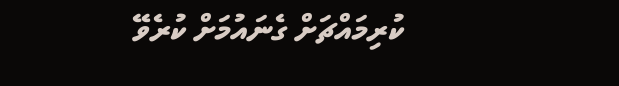ކުރިމައްޗަށް ގެނައުމަށް ކުރެވޭ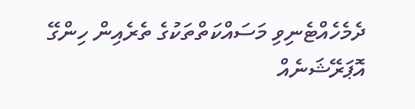ދެމެހެއްޓެނިވި މަސައްކަތްތަކުގެ ތެރެއިން ހިންގޭ އޮޕަރޭޝަނެއް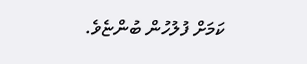ކަމަށް ފުލުހުން ބުންޏެވެ.